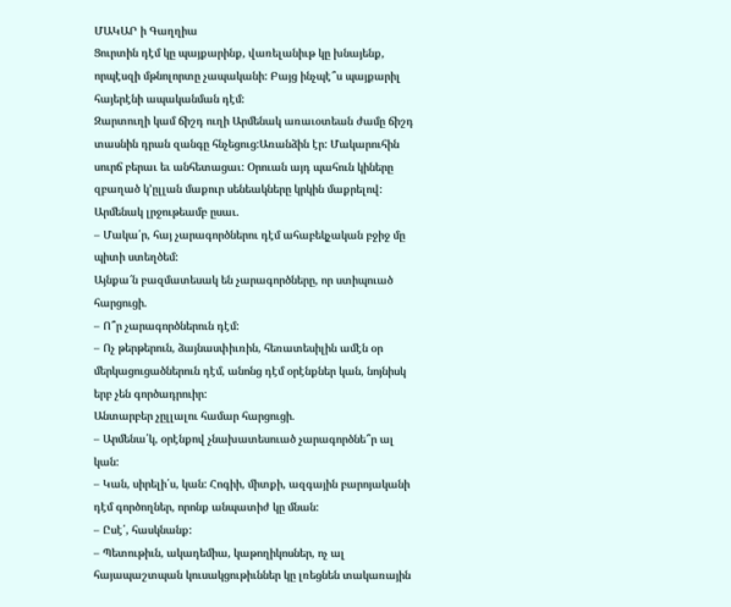ՄԱԿԱՐ ի Գաղղիա
Ցուրտին դէմ կը պայքարինք, վառելանիւթ կը խնայենք, որպէսզի մթնոլորտը չապականի: Բայց ինչպէ՞ս պայքարիլ հայերէնի ապականման դէմ:
Զարտուղի կամ ճիշդ ուղի Արմենակ առաւօտեան ժամը ճիշդ տասնին դրան զանգը հնչեցուց:Առանձին էր: Մակարուհին սուրճ բերաւ եւ անհետացաւ: Օրուան այդ պահուն կիները զբաղած կ’ըլլան մաքուր սենեակները կրկին մաքրելով:
Արմենակ լրջութեամբ ըսաւ.
– Մակա՛ր, հայ չարագործներու դէմ ահաբեկչական բջիջ մը պիտի ստեղծեմ:
Այնքա՜ն բազմատեսակ են չարագործները, որ ստիպուած հարցուցի.
– Ո՞ր չարագործներուն դէմ:
– Ոչ թերթերուն, ձայնասփիւռին, հեռատեսիլին ամէն օր մերկացուցածներուն դէմ, անոնց դէմ օրէնքներ կան, նոյնիսկ երբ չեն գործադրուիր:
Անտարբեր չըլլալու համար հարցուցի.
– Արմենա՛կ, օրէնքով չնախատեսուած չարագործնե՞ր ալ կան:
– Կան, սիրելի՛ս, կան: Հոգիի, միտքի, ազգային բարոյականի դէմ գործողներ, որոնք անպատիժ կը մնան:
– Ըսէ՛, հասկնանք:
– Պետութիւն, ակադեմիա, կաթողիկոսներ, ոչ ալ հայապաշտպան կուսակցութիւններ կը լռեցնեն տակառային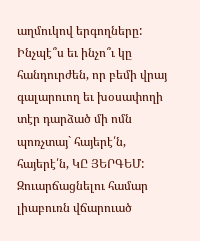աղմուկով երգողները: Ինչպէ՞ս եւ ինչո՞ւ կը հանդուրժեն, որ բեմի վրայ գալարուող եւ խօսափողի տէր դարձած մի ոմն պոռչտայ` հայերէ՛ն, հայերէ՛ն, ԿԸ ՅԵՐԳԵՄ: Զուարճացնելու համար լիաբուռն վճարուած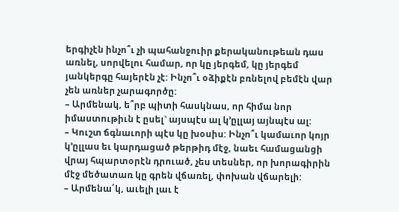երգիչէն ինչո՞ւ չի պահանջուիր քերականութեան դաս առնել, սորվելու համար, որ կը յերգեմ, կը յերգեմ յանկերգը հայերէն չէ: Ինչո՞ւ օձիքէն բռնելով բեմէն վար չեն առներ չարագործը:
– Արմենակ, ե՞րբ պիտի հասկնաս, որ հիմա նոր իմաստութիւն է ըսել` այսպէս ալ կ’ըլլայ այնպէս ալ:
– Կուշտ ճգնաւորի պէս կը խօսիս: Ինչո՞ւ կամաւոր կոյր կ’ըլլաս եւ կարդացած թերթիդ մէջ, նաեւ համացանցի վրայ հպարտօրէն դրուած, չես տեսներ, որ խորագիրին մէջ մեծատառ կը գրեն վճառել, փոխան վճարելի:
– Արմենա՛կ, աւելի լաւ է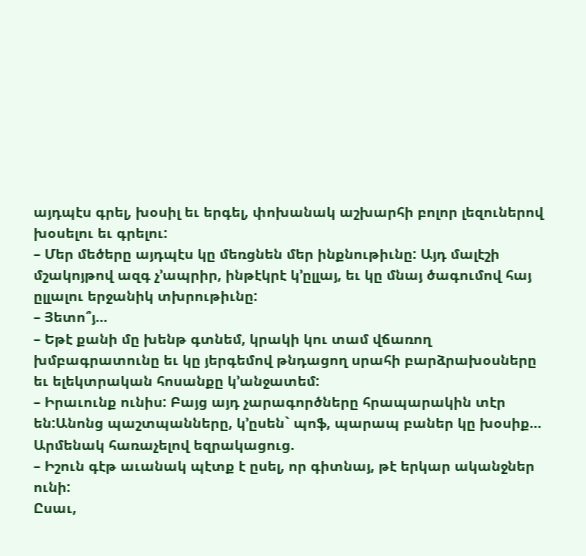այդպէս գրել, խօսիլ եւ երգել, փոխանակ աշխարհի բոլոր լեզուներով խօսելու եւ գրելու:
– Մեր մեծերը այդպէս կը մեռցնեն մեր ինքնութիւնը: Այդ մալէշի մշակոյթով ազգ չ’ապրիր, ինթէկրէ կ’ըլլայ, եւ կը մնայ ծագումով հայ ըլլալու երջանիկ տխրութիւնը:
– Յետո՞յ…
– Եթէ քանի մը խենթ գտնեմ, կրակի կու տամ վճառող խմբագրատունը եւ կը յերգեմով թնդացող սրահի բարձրախօսները եւ ելեկտրական հոսանքը կ’անջատեմ:
– Իրաւունք ունիս: Բայց այդ չարագործները հրապարակին տէր են:Անոնց պաշտպանները, կ’ըսեն` պոֆ, պարապ բաներ կը խօսիք...
Արմենակ հառաչելով եզրակացուց.
– Իշուն գէթ աւանակ պէտք է ըսել, որ գիտնայ, թէ երկար ականջներ ունի:
Ըսաւ,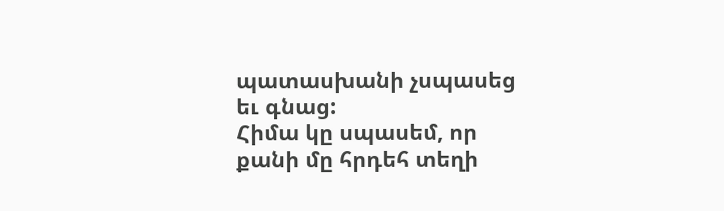պատասխանի չսպասեց եւ գնաց:
Հիմա կը սպասեմ, որ քանի մը հրդեհ տեղի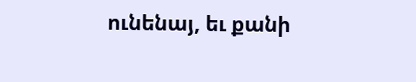ունենայ, եւ քանի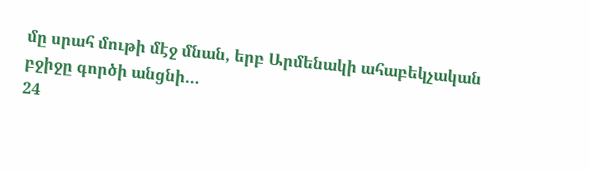մը սրահ մութի մէջ մնան, երբ Արմենակի ահաբեկչական բջիջը գործի անցնի…
24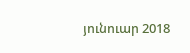յունուար 2018